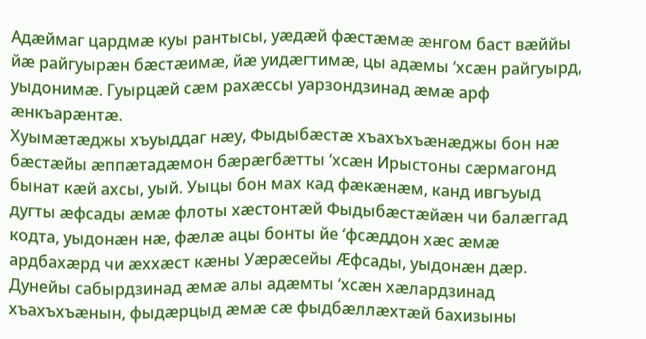Адæймаг цардмæ куы рантысы, уæдæй фæстæмæ æнгом баст вæййы йæ райгуырæн бæстæимæ, йæ уидæгтимæ, цы адæмы ‘хсæн райгуырд, уыдонимæ. Гуырцæй сæм рахæссы уарзондзинад æмæ арф æнкъарæнтæ.
Хуымæтæджы хъуыддаг нæу, Фыдыбæстæ хъахъхъæнæджы бон нæ бæстæйы æппæтадæмон бæрæгбæтты ‘хсæн Ирыстоны сæрмагонд бынат кæй ахсы, уый. Уыцы бон мах кад фæкæнæм, канд ивгъуыд дугты æфсады æмæ флоты хæстонтæй Фыдыбæстæйæн чи балæггад кодта, уыдонæн нæ, фæлæ ацы бонты йе ‘фсæддон хæс æмæ ардбахæрд чи æххæст кæны Уæрæсейы Æфсады, уыдонæн дæр. Дунейы сабырдзинад æмæ алы адæмты ‘хсæн хæлардзинад хъахъхъæнын, фыдæрцыд æмæ сæ фыдбæллæхтæй бахизыны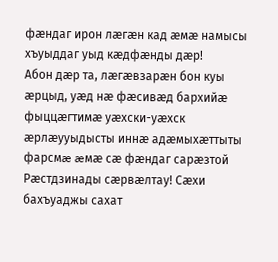фæндаг ирон лæгæн кад æмæ намысы хъуыддаг уыд кæдфæнды дæр!
Абон дæр та, лæгæвзарæн бон куы æрцыд, уæд нæ фæсивæд бархийæ фыццæгтимæ уæхски-уæхск æрлæууыдысты иннæ адæмыхæттыты фарсмæ æмæ сæ фæндаг сарæзтой Рæстдзинады сæрвæлтау! Сæхи бахъуаджы сахат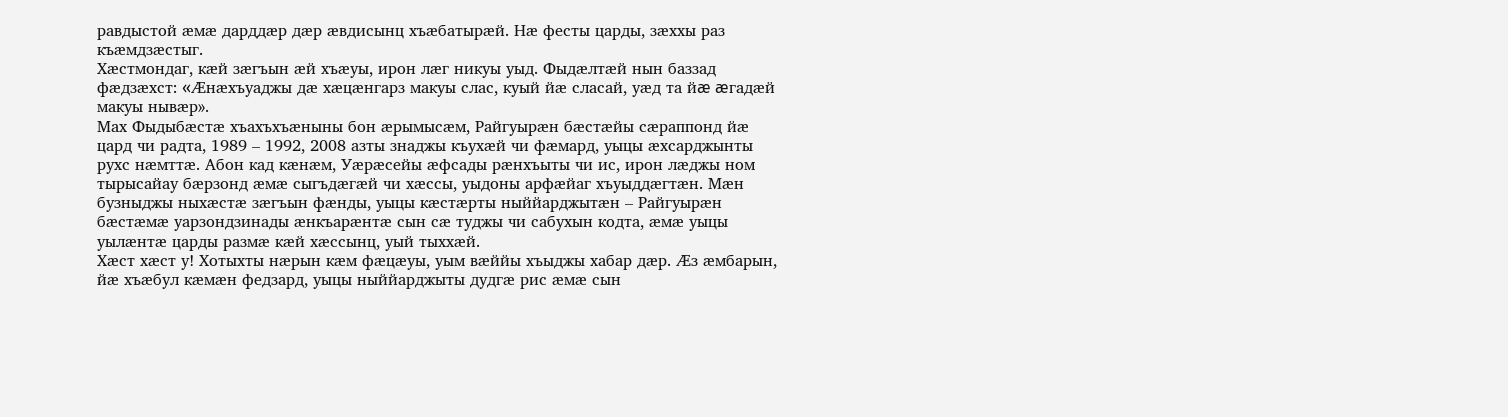равдыстой æмæ дарддæр дæр æвдисынц хъæбатырæй. Нæ фесты царды, зæххы раз къæмдзæстыг.
Хæстмондаг, кæй зæгъын æй хъæуы, ирон лæг никуы уыд. Фыдæлтæй нын баззад фæдзæхст: «Æнæхъуаджы дæ хæцæнгарз макуы слас, куый йæ сласай, уæд та йæ æгадæй макуы нывæр».
Мах Фыдыбæстæ хъахъхъæныны бон æрымысæм, Райгуырæн бæстæйы сæраппонд йæ цард чи радта, 1989 – 1992, 2008 азты знаджы къухæй чи фæмард, уыцы æхсарджынты рухс нæмттæ. Абон кад кæнæм, Уæрæсейы æфсады рæнхъыты чи ис, ирон лæджы ном тырысайау бæрзонд æмæ сыгъдæгæй чи хæссы, уыдоны арфæйаг хъуыддæгтæн. Мæн бузныджы ныхæстæ зæгъын фæнды, уыцы кæстæрты ныййарджытæн – Райгуырæн бæстæмæ уарзондзинады æнкъарæнтæ сын сæ туджы чи сабухын кодта, æмæ уыцы уылæнтæ царды размæ кæй хæссынц, уый тыххæй.
Хæст хæст у! Хотыхты нæрын кæм фæцæуы, уым вæййы хъыджы хабар дæр. Æз æмбарын, йæ хъæбул кæмæн федзард, уыцы ныййарджыты дудгæ рис æмæ сын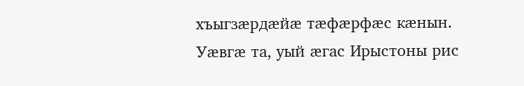хъыгзæрдæйæ тæфæрфæс кæнын. Уæвгæ та, уый æгас Ирыстоны рис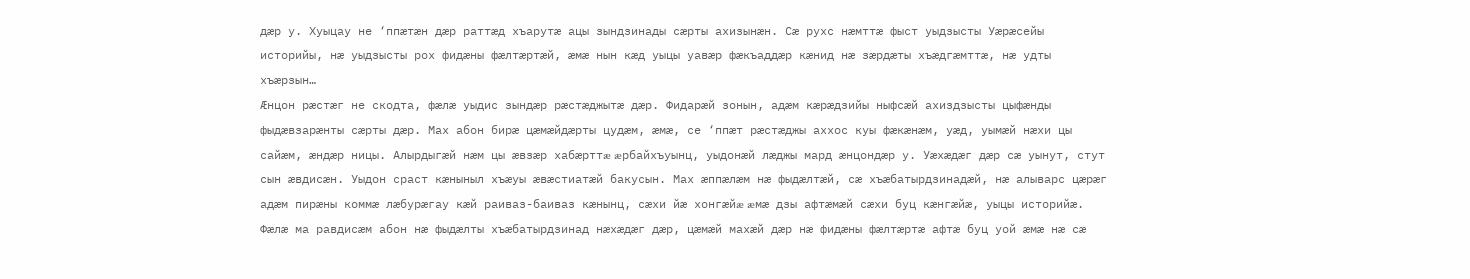дæр у. Хуыцау не ‘ппæтæн дæр раттæд хъарутæ ацы зындзинады сæрты ахизынæн. Сæ рухс нæмттæ фыст уыдзысты Уæрæсейы историйы, нæ уыдзысты рох фидæны фæлтæртæй, æмæ нын кæд уыцы уавæр фæкъаддæр кæнид нæ зæрдæты хъæдгæмттæ, нæ удты хъæрзын…
Æнцон рæстæг не скодта, фæлæ уыдис зындæр рæстæджытæ дæр. Фидарæй зонын, адæм кæрæдзийы ныфсæй ахиздзысты цыфæнды фыдæвзарæнты сæрты дæр. Мах абон бирæ цæмæйдæрты цудæм, æмæ, се ‘ппæт рæстæджы аххос куы фæкæнæм, уæд, уымæй нæхи цы сайæм, æндæр ницы. Алырдыгæй нæм цы æвзæр хабæрттæ æрбайхъуынц, уыдонæй лæджы мард æнцондæр у. Уæхæдæг дæр сæ уынут, стут сын æвдисæн. Уыдон сраст кæныныл хъæуы æвæстиатæй бакусын. Мах æппæлæм нæ фыдæлтæй, сæ хъæбатырдзинадæй, нæ алыварс цæрæг адæм пирæны коммæ лæбурæгау кæй раиваз-баиваз кæнынц, сæхи йæ хонгæйæ æмæ дзы афтæмæй сæхи буц кæнгæйæ, уыцы историйæ. Фæлæ ма равдисæм абон нæ фыдæлты хъæбатырдзинад нæхæдæг дæр, цæмæй махæй дæр нæ фидæны фæлтæртæ афтæ буц уой æмæ нæ сæ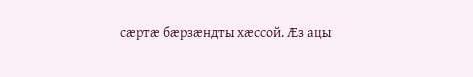сæртæ бæрзæндты хæссой. Æз ацы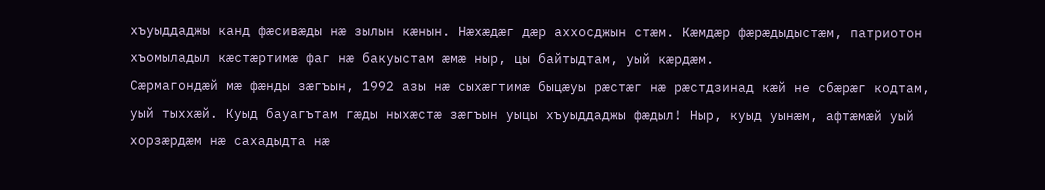хъуыддаджы канд фæсивæды нæ зылын кæнын. Нæхæдæг дæр аххосджын стæм. Кæмдæр фæрæдыдыстæм, патриотон хъомыладыл кæстæртимæ фаг нæ бакуыстам æмæ ныр, цы байтыдтам, уый кæрдæм.
Сæрмагондæй мæ фæнды зæгъын, 1992 азы нæ сыхæгтимæ быцæуы рæстæг нæ рæстдзинад кæй не сбæрæг кодтам, уый тыххæй. Куыд бауагътам гæды ныхæстæ зæгъын уыцы хъуыддаджы фæдыл! Ныр, куыд уынæм, афтæмæй уый хорзæрдæм нæ сахадыдта нæ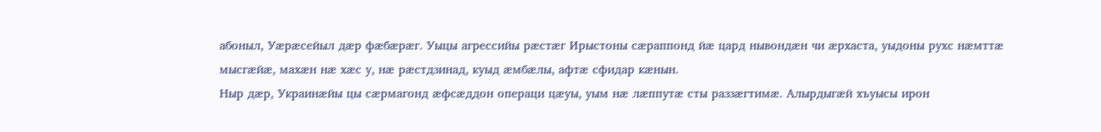абоныл, Уæрæсейыл дæр фæбæрæг. Уыцы агрессийы рæстæг Ирыстоны сæраппонд йæ цард нывондæн чи æрхаста, уыдоны рухс нæмттæ мысгæйæ, махæн нæ хæс у, нæ рæстдзинад, куыд æмбæлы, афтæ сфидар кæнын.
Ныр дæр, Украинæйы цы сæрмагонд æфсæддон операци цæуы, уым нæ лæппутæ сты раззæгтимæ. Алырдыгæй хъуысы ирон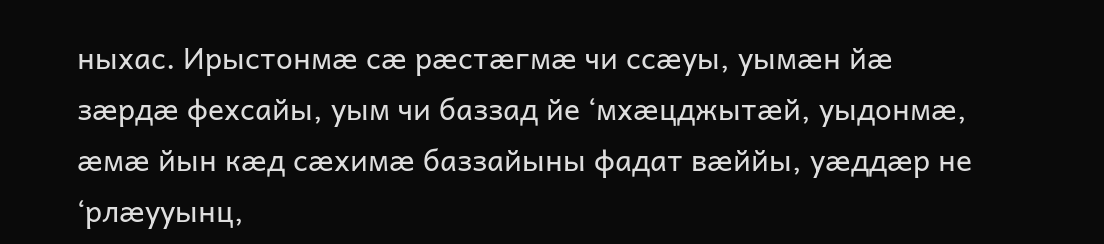ныхас. Ирыстонмæ сæ рæстæгмæ чи ссæуы, уымæн йæ зæрдæ фехсайы, уым чи баззад йе ‘мхæцджытæй, уыдонмæ, æмæ йын кæд сæхимæ баззайыны фадат вæййы, уæддæр не ‘рлæууынц,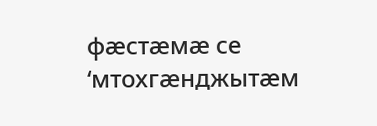фæстæмæ се ‘мтохгæнджытæм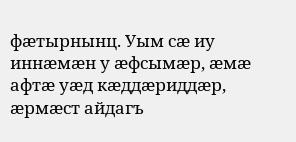фæтырнынц. Уым сæ иу иннæмæн у æфсымæр, æмæ афтæ уæд кæддæриддæр, æрмæст айдагъ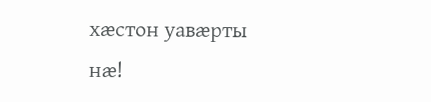хæстон уавæрты нæ!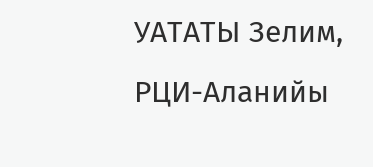УАТАТЫ Зелим,
РЦИ-Аланийы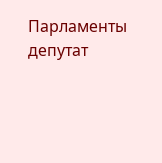Парламенты депутат